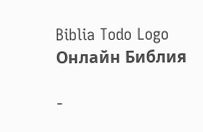Biblia Todo Logo
Онлайн Библия

-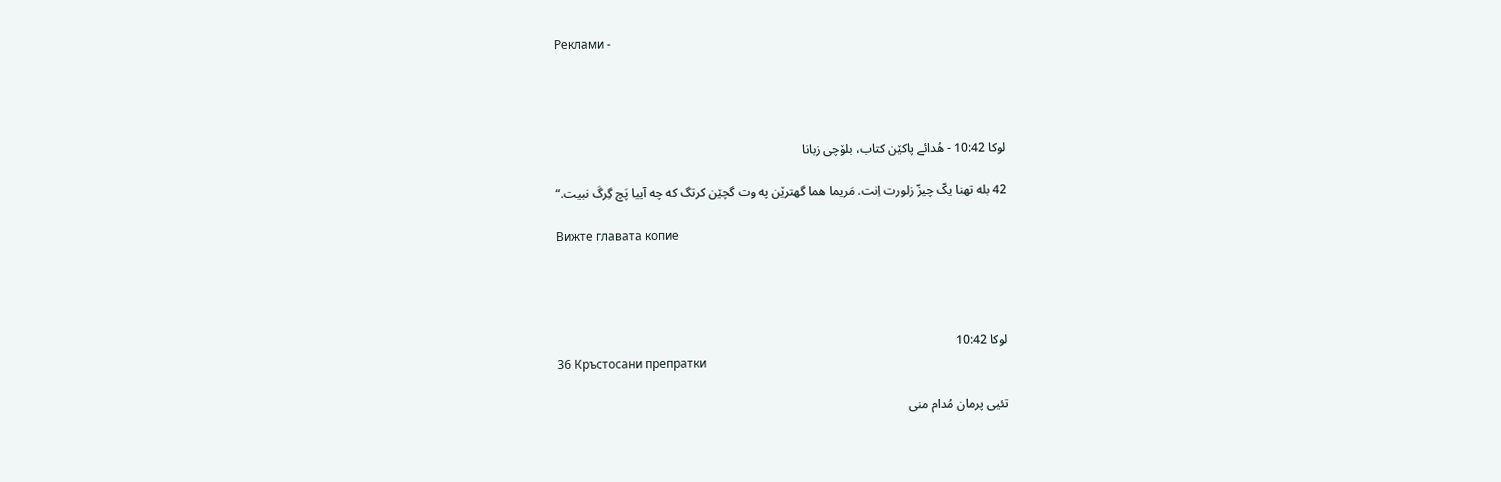Реклами -




لوکا 10:42 - هُدائے پاکێن کتاب، بلۆچی زبانا

42 بله تهنا یکّ چیزّ زلورت اِنت. مَریما هما گهترێن په وت گچێن کرتگ که چه آییا پَچ گِرگَ نبیت.“

Вижте главата копие




لوکا 10:42
36 Кръстосани препратки

تئیی پرمان مُدام منی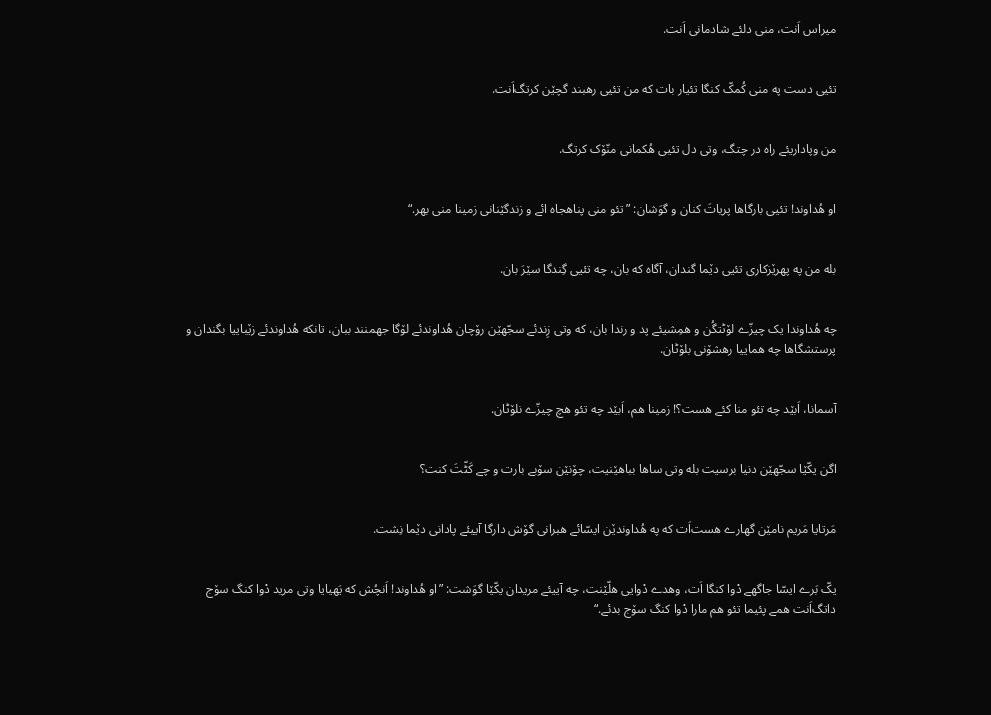میراس اَنت، منی دلئے شادمانی اَنت.


تئیی دست په منی کُمکّ کنگا تئیار بات که من تئیی رهبند گچێن کرتگ‌اَنت.


من وپاداریئے راه در چتگ، وتی دل تئیی هُکمانی منّۆک کرتگ.


او هُداوند! تئیی بارگاها پریاتَ کنان و گوَشان: ”تئو منی پناهجاه ائے و زندگێنانی زمینا منی بهر.“


بله من په پهرێزکاری تئیی دێما گندان، آگاه که بان، چه تئیی گِندگا سێرَ بان.


چه هُداوندا یک چیزّے لۆٹتگُن و همِشیئے پد و رندا بان، که وتی زِندئے سجّهێن رۆچان هُداوندئے لۆگا جهمنند ببان، تانکه هُداوندئے زێباییا بگندان و پرستشگاها چه هماییا رهشۆنی بلۆٹان.


آسمانا، اَبێد چه تئو منا کئے هست؟! زمینا هم، اَبێد چه تئو هچ چیزّے نلۆٹان.


اگن یکّێا سجّهێن دنیا برسیت بله وتی ساها بباهێنیت، چۆنێن سۆبے بارت و چے کَٹّتَ کنت؟


مَرتایا مَریم نامێن گهارے هست‌اَت که په هُداوندێن ایسّائے هبرانی گۆش دارگا آییئے پادانی دێما نِشت.


یکّ بَرے ایسّا جاگهے دْوا کنگا اَت، وهدے دْوایی هلّێنت، چه آییئے مریدان یکّێا گوَشت: ”او هُداوند! اَنچُش که یَهیایا وتی مرید دْوا کنگ سۆج داتگ‌اَنت همے پئیما تئو هم مارا دْوا کنگ سۆج بدئے.“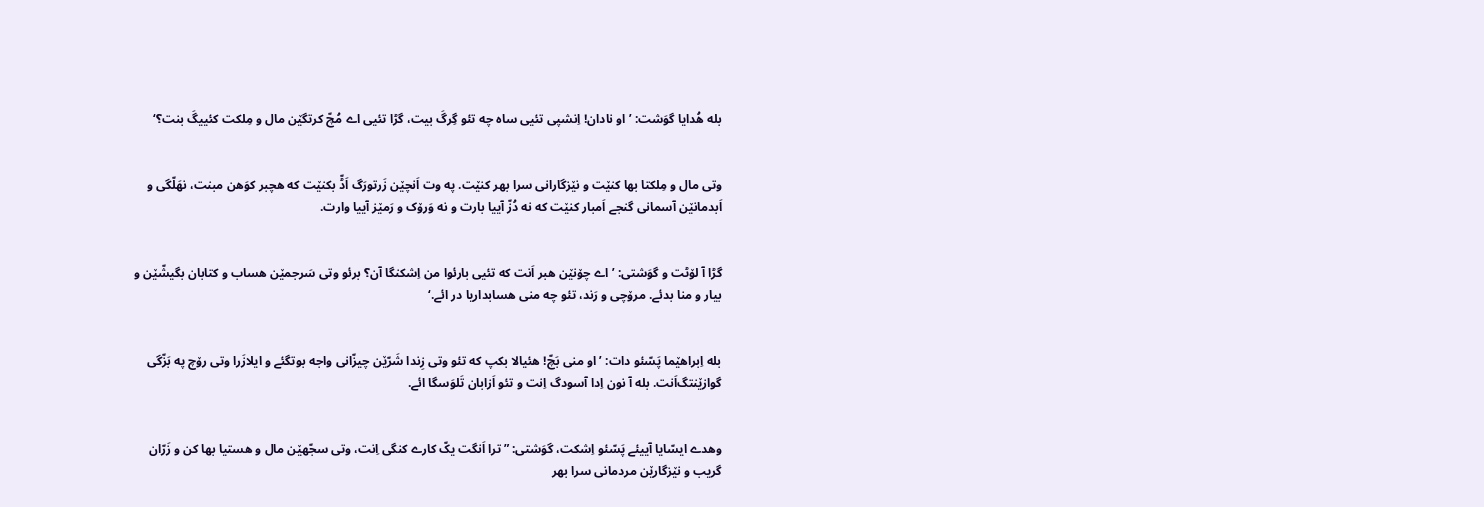بله هُدایا گوَشت: ’او نادان! اِنشپی تئیی ساه چه تئو گِرگَ بیت، گڑا تئیی اے مُچّ کرتگێن مال و مِلکت کئییگَ بنت؟‘


وتی مال و مِلکتا بها کنێت و نێزگارانی سرا بهر کنێت. په وت اَنچێن زَرتورَگ اَڈّ بکنێت که هچبر کوَهن مبنت، نهَلّگی و اَبدمانێن آسمانی گنجے اَمبار کنێت که نه دُزّ آییا بارت و نه وَرۆک و رَمێز آییا وارت.


گڑا آ لۆٹت و گوَشتی: ’اے چۆنێن هبر اَنت که تئیی بارئوا من اِشکنگا آن؟ برئو وتی سَرجمێن هساب و کتابان بگیشّێن و بیار و منا بدئے. مرۆچی و رَند، تئو چه منی هسابداریا در ائے.‘


بله اِبراهێما پَسّئو دات: ’او منی بَچّ! هئیالا بکپ که تئو وتی زِندا شَرّێن چیزّانی واجه بوتگئے و ایلازَرا وتی رۆچ په بَزّگی گوازێنتگ‌اَنت. بله آ نون اِدا آسودگ اِنت و تئو اَزابان تَلوَسگا ائے.


وهدے ایسّایا آییئے پَسّئو اِشکت، گوَشتی: ”ترا اَنگت یکّ کارے کنگی اِنت، وتی سجّهێن مال و هستیا بها کن و زَرّان گریب و نێزگارێن مردمانی سرا بهر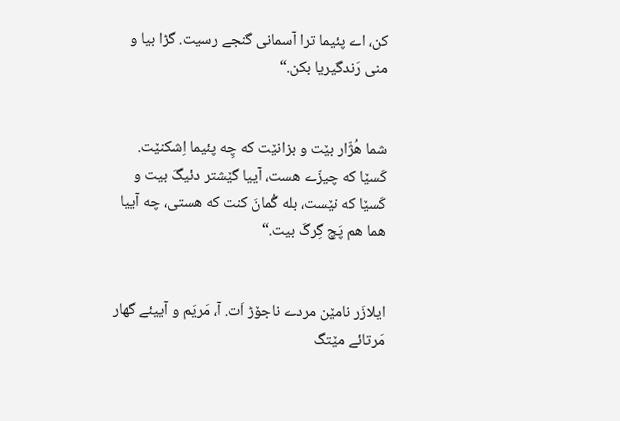کن، اے پئیما ترا آسمانی گنجے رسیت. گڑا بیا و منی رَندگیریا بکن.“


شما هُژّار بێت و بزانێت که چِه پئیما اِشکنێت. کَسێا که چیزّے هست، آییا گێشتر دئیگَ بیت و کَسێا که نێست، بله گُمانَ کنت که هستی، چه آییا هما هم پَچ گِرگَ بیت.“


ایلازَر نامێن مردے ناجۆڑ اَت. آ، مَریَم و آییئے گهار مَرتائے مێتگ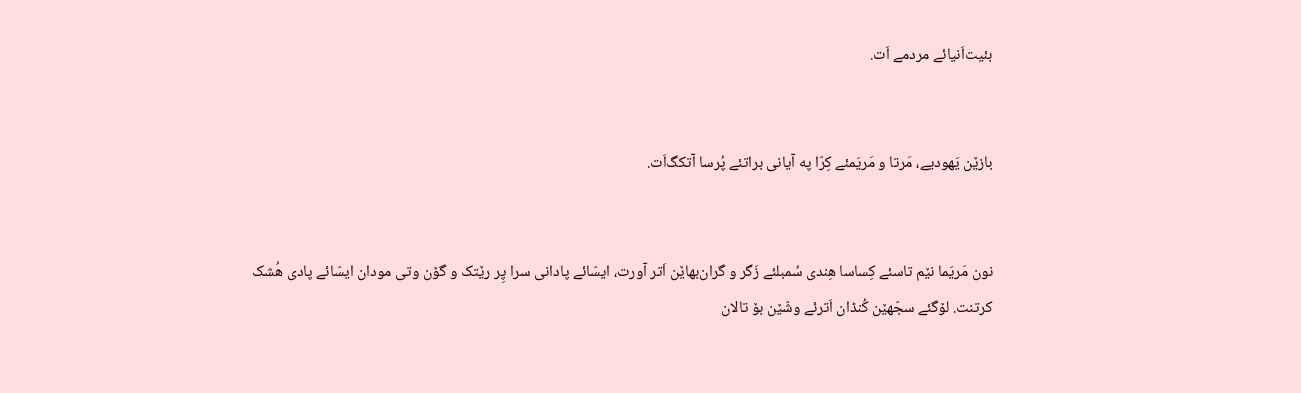بئیت‌اَنیائے مردمے اَت.


بازێن یَهودیے، مَرتا و مَریَمئے کِرّا په آیانی براتئے پُرسا آتکگ‌اَت.


نون مَریَما نێم تاسئے کِساسا هِندی سُمبلئے زَگر و گران‌بهاێن اَتر آورت، ایسّائے پادانی سرا پِر رێتک و گۆن وتی مودان ایسّائے پادی هُشک کرتنت. لۆگئے سجّهێن کُنڈان اَترئے وشّێن بۆ تالان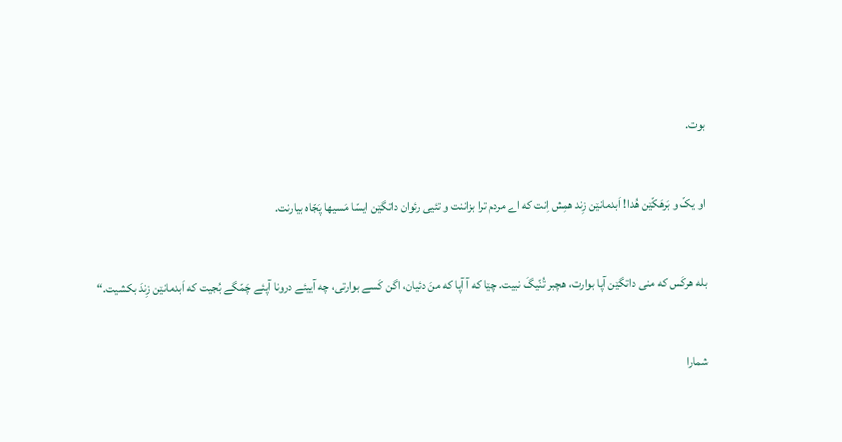بوت.


او یکّ و بَرهَکّێن هُدا! اَبدمانێن زِند همِش اِنت که اے مردم ترا بزاننت و تئیی رئوان داتگێن ایسّا مَسیها پَجّاه بیارنت.


بله هرکَس که منی داتگێن آپا بوارت، هچبر تُنّیگَ نبیت. چێا که آ آپا که منَ دئیان، اگن کَسے بوارتی، چه آییئے درونا آپئے چَمّگے بُجیت که اَبدمانێن زِندَ بکشیت.“


شمارا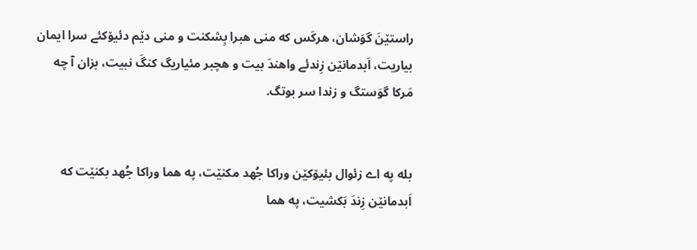راستێنَ گوَشان، هرکَس که منی هبرا بِشکنت و منی دێم دئیۆکئے سرا ایمان بیاریت، اَبدمانێن زِندئے واهندَ بیت و هچبر مئیاریگ کنگَ نبیت، بزان آ چه مَرکا گوَستگ و زندا سر بوتگ.


بله په اے زئوال بئیۆکێن وراکا جُهد مکنێت، په هما وراکا جُهد بکنێت که اَبدمانێن زِندَ بَکشیت، په هما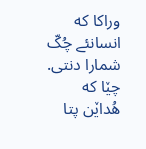وراکا که انسانئے چُکّ شمارا دنتی. چێا که هُداێن پتا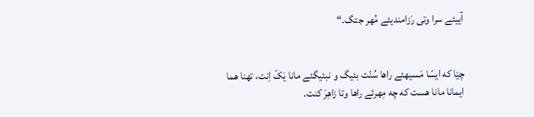آییئے سرا وتی رَزامندیئے مُهر جتگ.“


چێا که ایسّا مَسیهئے راها سُنّت بئیگ و نبئیگئے مانا یَکّ اِنت، تهنا هما ایمانا مانا هست که چه مِهرئے راها وتا زاهِرَ کنت.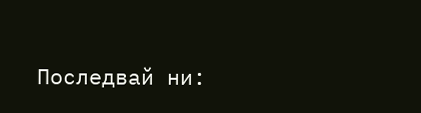Последвай ни: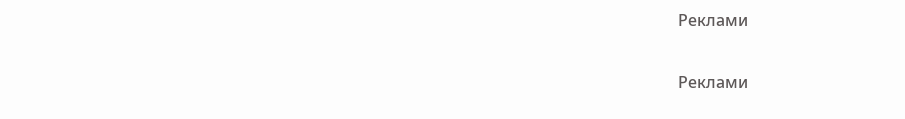Реклами


Реклами